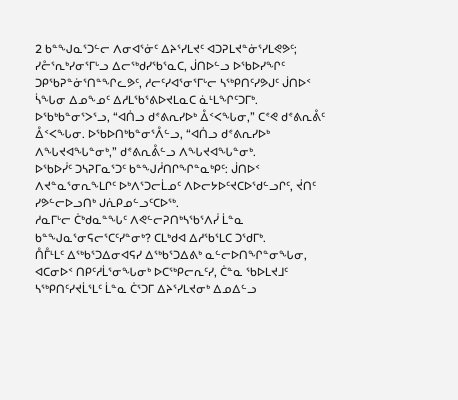2 ᑲᓐᖑᓇᕐᑐᓪᓕ ᐱᓂᐊᕐᓃᑦ ᐃᔨᕐᓯᒪᔪᑦ ᐊᑐᕈᒪᔪᓐᓃᕐᓯᒪᕙᕗᑦ; ᓯᓔᕐᕆᒃᓯᓂᕐᒥᒡᓗ ᐃᓕᖅᑯᓯᖃᕐᓇᑕ, ᒎᑎᐅᓪᓗ ᐅᖃᐅᓯᖏᑦ ᑐᑭᖃᕈᓐᓃᕐᑎᓐᖏᓚᕗᑦ, ᓱᓕᑦᓯᐊᕐᓂᕐᒥᒡᓕ ᓴᖅᑭᑎᑦᓯᕗᒍᑦ ᒎᑎᐅᑉ ᓵᖓᓂ ᐃᓄᖕᓄᑦ ᐃᓱᒪᖃᕐᕕᐅᔪᒪᓇᑕ ᓈᒻᒪᖏᑦᑐᒥᒃ.
ᐅᖃᒃᑲᓐᓂᕐᐳᕐᓗ, “ᐊᑏᓗ ᑯᕝᕕᕆᓯᐅᒃ ᐂᑉᐸᖓᓂ,” ᑕᕝᕙ ᑯᕝᕕᕆᕔᑦ ᐂᑉᐸᖓᓂ. ᐅᖃᐅᑎᒃᑲᓐᓂᕐᐰᓪᓗ, “ᐊᑏᓗ ᑯᕝᕕᕆᓯᐅᒃ ᐱᖓᔪᐊᖓᓐᓂᒃ,” ᑯᕝᕕᕆᕔᓪᓗ ᐱᖓᔪᐊᖓᓐᓂᒃ.
ᐅᖃᐅᓰᑦ ᑐᓴᕈᒥᓇᕐᑐᑦ ᑲᓐᖑᓲᑎᒋᖏᓐᓇᒃᑭᑦ: ᒎᑎᐅᑉ ᐱᔪᓐᓇᕐᓂᕆᖕᒪᒋᑦ ᐅᒃᐱᕐᑐᓕᒫᓄᑦ ᐱᐅᓕᔭᐅᑦᔪᑕᐅᖁᓪᓗᒋᑦ, ᔫᑎᑦ ᓯᕗᓪᓕᐅᓗᑎᒃ ᒍᕇᑭᓄᓪᓗᑦᑕᐅᖅ.
ᓱᓇᒥᒡᓕ ᑖᒃᑯᓇᓐᖓᑦ ᐱᕙᓪᓕᕈᑎᒃᓴᖃᕐᐱᓰ ᒫᓐᓇ ᑲᓐᖑᓇᕐᓂᕋᓕᕐᑕᑦᓯᓐᓂᒃ? ᑕᒪᒃᑯᐊ ᐃᓱᖃᕐᒪᑕ ᑐᖁᒥᒃ.
ᑍᒤᒻᒪᑦ ᐃᖅᑲᕐᑐᐃᓂᐊᕋᓯ ᐃᖅᑲᕐᑐᐃᕕᒃ ᓇᓪᓕᐅᑎᖏᓐᓂᖓᓂ, ᐊᑕᓂᐅᑉ ᑎᑭᑦᓱᒫᕐᓂᖓᓂᒃ ᐅᑕᖅᑭᓕᕆᑦᓯ, ᑖᓐᓇ ᖃᐅᒪᔪᒧᑦ ᓴᖅᑭᑎᑦᓯᔪᒫᕐᒪᑦ ᒫᓐᓇ ᑖᕐᑐᒥ ᐃᔨᕐᓯᒪᔪᓂᒃ ᐃᓄᐃᓪᓗ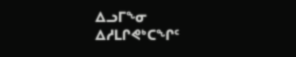ᐃᓗᒥᖕᓂ ᐃᓱᒪᒋᕙᒃᑕᖏᑦ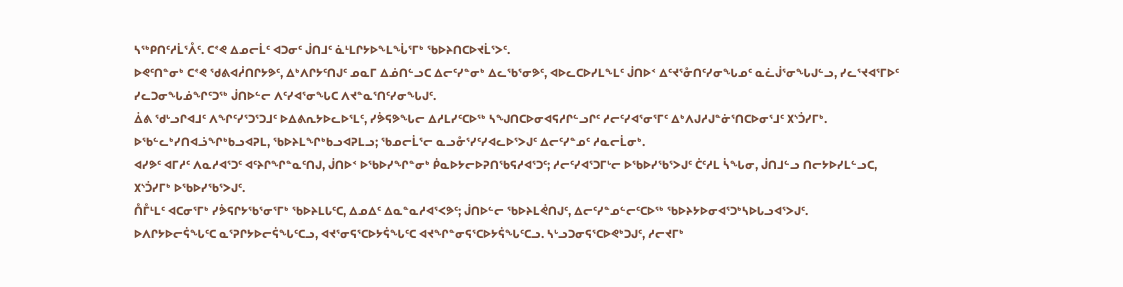ᓴᖅᑭᑎᑦᓱᒫᕐᐰᑦ. ᑕᕝᕙ ᐃᓄᓕᒫᑦ ᐊᑐᓂᑦ ᒎᑎᒧᑦ ᓈᒻᒪᒋᔭᐅᖕᒪᖔᕐᒥᒃ ᖃᐅᔨᑎᑕᐅᔪᒫᕐᐳᑦ.
ᐅᕙᑦᑎᓐᓂᒃ ᑕᕝᕙ ᖁᕕᐊᓲᑎᒋᔭᕗᑦ, ᐃᒃᐱᒋᔭᑦᑎᒍᑦ ᓄᓇᒥ ᐃᓅᑎᓪᓗᑕ ᐃᓕᑦᓯᓐᓂᒃ ᐃᓚᖃᕐᓂᕗᑦ, ᐊᐅᓚᑕᐅᓯᒪᖕᒪᑦ ᒎᑎᐅᑉ ᐃᑦᔪᕐᓁᑎᑦᓯᓂᖓᓄᑦ ᓇᓛᒎᕐᓂᖓᒍᓪᓗ, ᓯᓚᕐᔪᐊᕐᒥᐅᑦ ᓯᓚᑐᓂᖓᓅᖏᑦᑐᖅ ᒎᑎᐅᓪᓕ ᐱᑦᓯᐊᕐᓂᖓᑕ ᐱᔪᓐᓇᕐᑎᑦᓯᓂᖓᒍᑦ.
ᐄᕕ ᖁᒡᓗᒋᐊᒧᑦ ᐱᖏᑦᓯᕐᑐᕐᑐᒧᑦ ᐅᐃᕕᕆᔭᐅᓚᐅᕐᒪᑦ, ᓯᕘᕋᕗᖓᓕ ᐃᓱᒪᓯᑦᑕᐅᖅ ᓴᖑᑎᑕᐅᓂᐊᕋᓱᒋᓪᓗᒋᑦ ᓱᓕᑦᓯᐊᕐᓂᕐᒥᑦ ᐃᒃᐱᒍᓱᒍᓐᓃᕐᑎᑕᐅᓂᕐᒧᑦ ᙭ᔅᑑᓯᒥᒃ.
ᐅᖃᓪᓚᒃᓯᑎᐊᓘᖏᒃᑲᓗᐊᕈᒪ, ᖃᐅᔨᒪᖏᒃᑲᓗᐊᕈᒪᓗ; ᖃᓄᓕᒫᕐᓕ ᓇᓗᓁᕐᓯᑦᓯᐊᓚᐅᕐᐳᒍᑦ ᐃᓕᑦᓯᓐᓄᑦ ᓱᓇᓕᒫᓂᒃ.
ᐊᓯᕗᑦ ᐊᒥᓱᑦ ᐱᓇᓱᐊᕐᑐᑦ ᐊᑦᔨᒋᖏᓐᓇᑦᑎᒍ, ᒎᑎᐅᑉ ᐅᖃᐅᓯᖏᓐᓂᒃ ᑮᓇᐅᔭᓕᐅᕈᑎᖃᕋᓱᐊᕐᑐᑦ; ᓱᓕᑦᓯᐊᕐᑐᒥᒡᓕ ᐅᖃᐅᓯᖃᕐᐳᒍᑦ ᑖᑦᓱᒪ ᓵᖓᓂ, ᒎᑎᒧᓪᓗ ᑎᓕᔭᐅᓯᒪᓪᓗᑕ, ᙭ᔅᑑᓯᒥᒃ ᐅᖃᐅᓯᖃᕐᐳᒍᑦ.
ᑍᒤᒻᒪᑦ ᐊᑕᓂᕐᒥᒃ ᓯᕘᕋᒋᔭᖃᕐᓂᕐᒥᒃ ᖃᐅᔨᒪᒐᑦᑕ, ᐃᓄᐃᑦ ᐃᓇᓐᓇᓱᐊᕐᐸᕗᑦ; ᒎᑎᐅᓪᓕ ᖃᐅᔨᒪᕚᑎᒍᑦ, ᐃᓕᑦᓯᓐᓄᓪᓕᑦᑕᐅᖅ ᖃᐅᔨᔭᐅᓂᐊᕐᑐᒃᓴᐅᒐᓗᐊᕐᐳᒍᑦ.
ᐅᐱᒋᔭᐅᓕᕌᖓᑦᑕ ᓇᕐᕈᒋᔭᐅᓕᕌᖓᑦᑕᓗ, ᐊᔪᕐᓂᕋᕐᑕᐅᔭᕌᖓᑦᑕ ᐊᔪᖏᓐᓂᕋᕐᑕᐅᔭᕌᖓᑦᑕᓗ. ᓴᒡᓗᑐᓂᕋᕐᑕᐅᕙᒃᑐᒍᑦ, ᓱᓕᔪᒥᒃ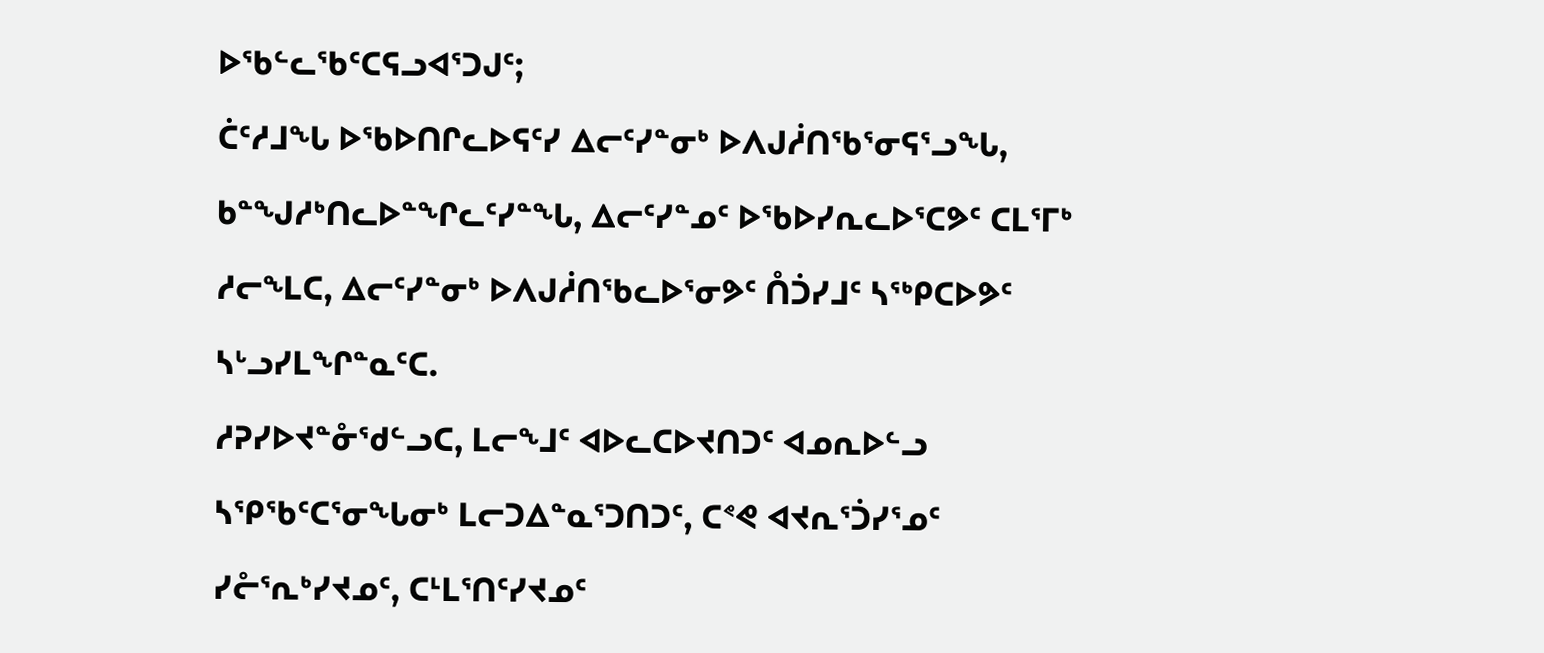ᐅᖃᓪᓚᖃᑦᑕᕋᓗᐊᕐᑐᒍᑦ;
ᑖᑦᓱᒧᖓ ᐅᖃᐅᑎᒋᓚᐅᕋᑦᓯ ᐃᓕᑦᓯᓐᓂᒃ ᐅᐱᒍᓲᑎᖃᕐᓂᕋᕐᓗᖓ, ᑲᓐᖑᓱᒃᑎᓚᐅᓐᖏᓚᑦᓯᓐᖓ, ᐃᓕᑦᓯᓐᓄᑦ ᐅᖃᐅᓯᕆᓚᐅᕐᑕᕗᑦ ᑕᒪᕐᒥᒃ ᓱᓕᖕᒪᑕ, ᐃᓕᑦᓯᓐᓂᒃ ᐅᐱᒍᓲᑎᖃᓚᐅᕐᓂᕗᑦ ᑍᑑᓯᒧᑦ ᓴᖅᑭᑕᐅᕗᑦ ᓴᒡᓗᓯᒪᖏᓐᓇᑦᑕ.
ᓱᕈᓯᐅᔪᓐᓁᖁᓪᓗᑕ, ᒪᓕᖕᒧᑦ ᐊᐅᓚᑕᐅᔪᑎᑐᑦ ᐊᓄᕆᐅᓪᓗ ᓴᕿᖃᑦᑕᕐᓂᖓᓂᒃ ᒪᓕᑐᐃᓐᓇᕐᑐᑎᑐᑦ, ᑕᕝᕙ ᐊᔪᕆᕐᑑᓯᕐᓄᑦ ᓯᓔᕐᕆᒃᓯᔪᓄᑦ, ᑕᒻᒪᕐᑎᑦᓯᔪᓄᑦ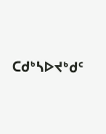ᑕᑯᒃᓴᐅᔪᒃᑯᑦ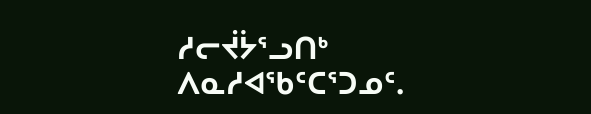ᓱᓕᔫᔮᕐᓗᑎᒃ ᐱᓇᓱᐊᖃᑦᑕᕐᑐᓄᑦ.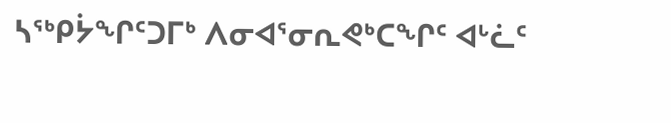ᓴᖅᑭᔮᖏᑦᑐᒥᒃ ᐱᓂᐊᕐᓂᕆᕙᒃᑕᖏᑦ ᐊᒡᓛᑦ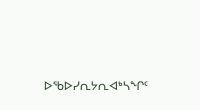ᐅᖃᐅᓯᕆᔭᕆᐊᒃᓴᖏᑦ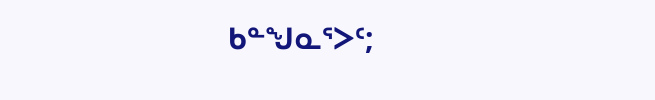ᑲᓐᖑᓇᕐᐳᑦ;